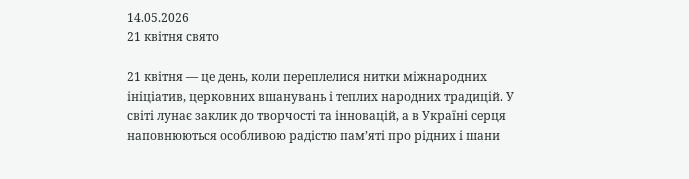14.05.2026
21 квітня свято

21 квітня — це день, коли переплелися нитки міжнародних ініціатив, церковних вшанувань і теплих народних традицій. У світі лунає заклик до творчості та інновацій, а в Україні серця наповнюються особливою радістю пам’яті про рідних і шани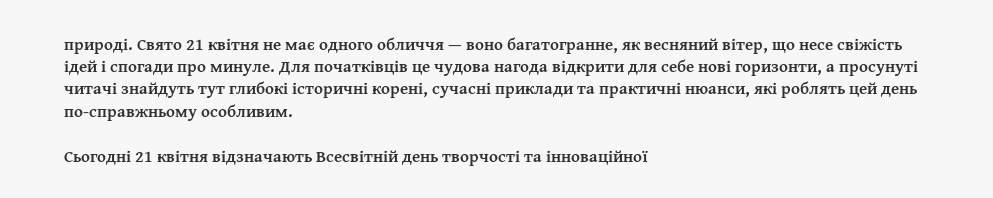природі. Свято 21 квітня не має одного обличчя — воно багатогранне, як весняний вітер, що несе свіжість ідей і спогади про минуле. Для початківців це чудова нагода відкрити для себе нові горизонти, а просунуті читачі знайдуть тут глибокі історичні корені, сучасні приклади та практичні нюанси, які роблять цей день по-справжньому особливим.

Сьогодні 21 квітня відзначають Всесвітній день творчості та інноваційної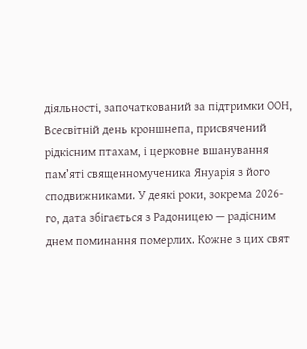діяльності, започаткований за підтримки ООН, Всесвітній день кроншнепа, присвячений рідкісним птахам, і церковне вшанування пам’яті священномученика Януарія з його сподвижниками. У деякі роки, зокрема 2026-го, дата збігається з Радоницею — радісним днем поминання померлих. Кожне з цих свят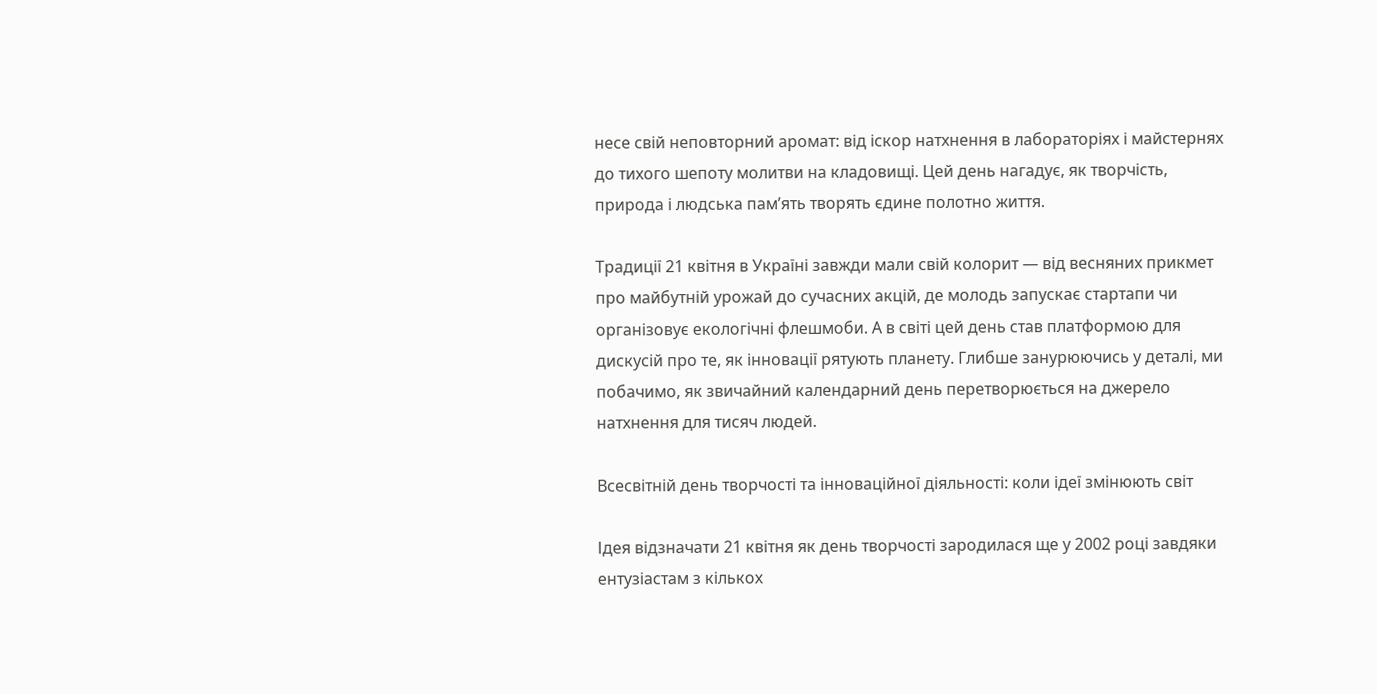несе свій неповторний аромат: від іскор натхнення в лабораторіях і майстернях до тихого шепоту молитви на кладовищі. Цей день нагадує, як творчість, природа і людська пам’ять творять єдине полотно життя.

Традиції 21 квітня в Україні завжди мали свій колорит — від весняних прикмет про майбутній урожай до сучасних акцій, де молодь запускає стартапи чи організовує екологічні флешмоби. А в світі цей день став платформою для дискусій про те, як інновації рятують планету. Глибше занурюючись у деталі, ми побачимо, як звичайний календарний день перетворюється на джерело натхнення для тисяч людей.

Всесвітній день творчості та інноваційної діяльності: коли ідеї змінюють світ

Ідея відзначати 21 квітня як день творчості зародилася ще у 2002 році завдяки ентузіастам з кількох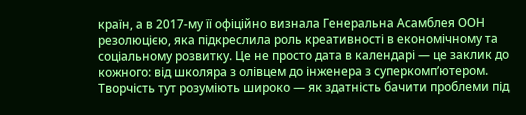країн, а в 2017-му її офіційно визнала Генеральна Асамблея ООН резолюцією, яка підкреслила роль креативності в економічному та соціальному розвитку. Це не просто дата в календарі — це заклик до кожного: від школяра з олівцем до інженера з суперкомп’ютером. Творчість тут розуміють широко — як здатність бачити проблеми під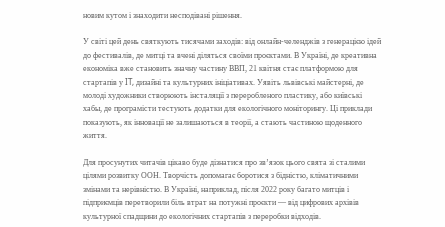новим кутом і знаходити несподівані рішення.

У світі цей день святкують тисячами заходів: від онлайн-челенджів з генерацією ідей до фестивалів, де митці та вчені діляться своїми проєктами. В Україні, де креативна економіка вже становить значну частину ВВП, 21 квітня стає платформою для стартапів у IT, дизайні та культурних ініціативах. Уявіть львівські майстерні, де молоді художники створюють інсталяції з переробленого пластику, або київські хабы, де програмісти тестують додатки для екологічного моніторингу. Ці приклади показують, як інновації не залишаються в теорії, а стають частиною щоденного життя.

Для просунутих читачів цікаво буде дізнатися про зв’язок цього свята зі сталими цілями розвитку ООН. Творчість допомагає боротися з бідністю, кліматичними змінами та нерівністю. В Україні, наприклад, після 2022 року багато митців і підприємців перетворили біль втрат на потужні проєкти — від цифрових архівів культурної спадщини до екологічних стартапів з переробки відходів.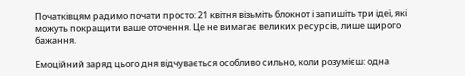Початківцям радимо почати просто: 21 квітня візьміть блокнот і запишіть три ідеї, які можуть покращити ваше оточення. Це не вимагає великих ресурсів, лише щирого бажання.

Емоційний заряд цього дня відчувається особливо сильно, коли розумієш: одна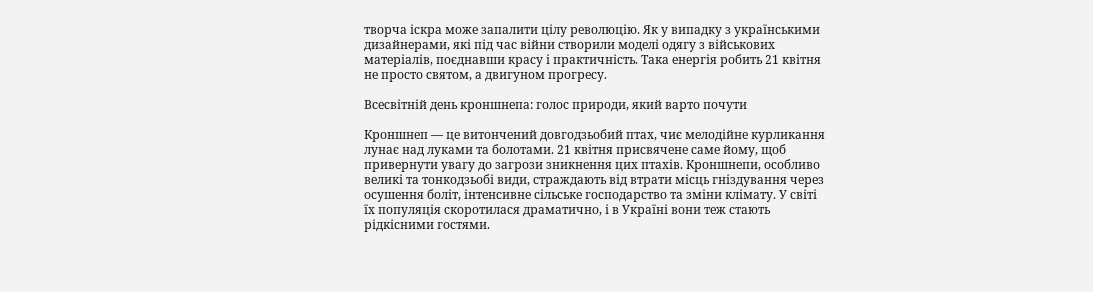творча іскра може запалити цілу революцію. Як у випадку з українськими дизайнерами, які під час війни створили моделі одягу з військових матеріалів, поєднавши красу і практичність. Така енергія робить 21 квітня не просто святом, а двигуном прогресу.

Всесвітній день кроншнепа: голос природи, який варто почути

Кроншнеп — це витончений довгодзьобий птах, чиє мелодійне курликання лунає над луками та болотами. 21 квітня присвячене саме йому, щоб привернути увагу до загрози зникнення цих птахів. Кроншнепи, особливо великі та тонкодзьобі види, страждають від втрати місць гніздування через осушення боліт, інтенсивне сільське господарство та зміни клімату. У світі їх популяція скоротилася драматично, і в Україні вони теж стають рідкісними гостями.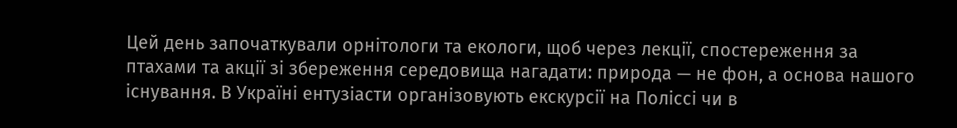Цей день започаткували орнітологи та екологи, щоб через лекції, спостереження за птахами та акції зі збереження середовища нагадати: природа — не фон, а основа нашого існування. В Україні ентузіасти організовують екскурсії на Поліссі чи в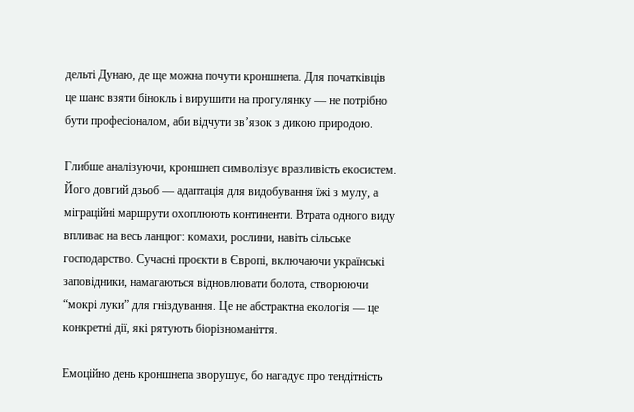дельті Дунаю, де ще можна почути кроншнепа. Для початківців це шанс взяти бінокль і вирушити на прогулянку — не потрібно бути професіоналом, аби відчути зв’язок з дикою природою.

Глибше аналізуючи, кроншнеп символізує вразливість екосистем. Його довгий дзьоб — адаптація для видобування їжі з мулу, а міграційні маршрути охоплюють континенти. Втрата одного виду впливає на весь ланцюг: комахи, рослини, навіть сільське господарство. Сучасні проєкти в Європі, включаючи українські заповідники, намагаються відновлювати болота, створюючи “мокрі луки” для гніздування. Це не абстрактна екологія — це конкретні дії, які рятують біорізноманіття.

Емоційно день кроншнепа зворушує, бо нагадує про тендітність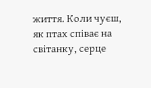життя. Коли чуєш, як птах співає на світанку, серце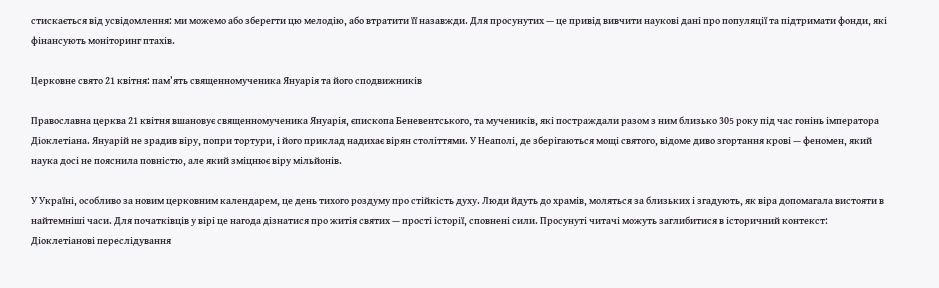стискається від усвідомлення: ми можемо або зберегти цю мелодію, або втратити її назавжди. Для просунутих — це привід вивчити наукові дані про популяції та підтримати фонди, які фінансують моніторинг птахів.

Церковне свято 21 квітня: пам’ять священномученика Януарія та його сподвижників

Православна церква 21 квітня вшановує священномученика Януарія, єпископа Беневентського, та мучеників, які постраждали разом з ним близько 305 року під час гонінь імператора Діоклетіана. Януарій не зрадив віру, попри тортури, і його приклад надихає вірян століттями. У Неаполі, де зберігаються мощі святого, відоме диво згортання крові — феномен, який наука досі не пояснила повністю, але який зміцнює віру мільйонів.

У Україні, особливо за новим церковним календарем, це день тихого роздуму про стійкість духу. Люди йдуть до храмів, моляться за близьких і згадують, як віра допомагала вистояти в найтемніші часи. Для початківців у вірі це нагода дізнатися про житія святих — прості історії, сповнені сили. Просунуті читачі можуть заглибитися в історичний контекст: Діоклетіанові переслідування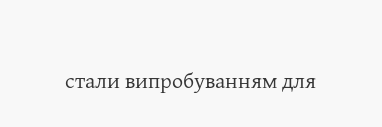стали випробуванням для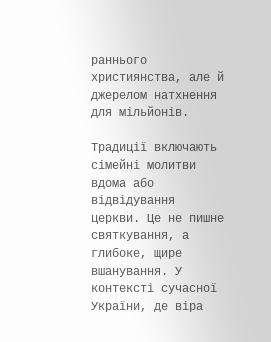раннього християнства, але й джерелом натхнення для мільйонів.

Традиції включають сімейні молитви вдома або відвідування церкви. Це не пишне святкування, а глибоке, щире вшанування. У контексті сучасної України, де віра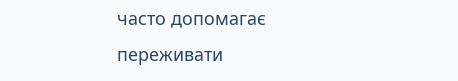часто допомагає переживати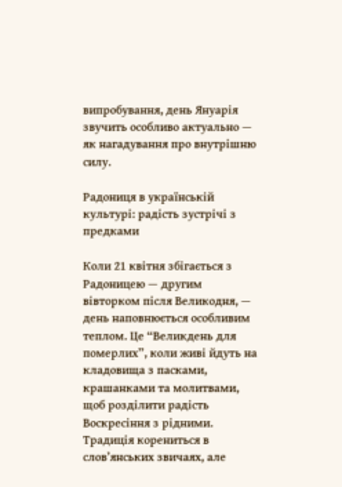випробування, день Януарія звучить особливо актуально — як нагадування про внутрішню силу.

Радониця в українській культурі: радість зустрічі з предками

Коли 21 квітня збігається з Радоницею — другим вівторком після Великодня, — день наповнюється особливим теплом. Це “Великдень для померлих”, коли живі йдуть на кладовища з пасками, крашанками та молитвами, щоб розділити радість Воскресіння з рідними. Традиція корениться в слов’янських звичаях, але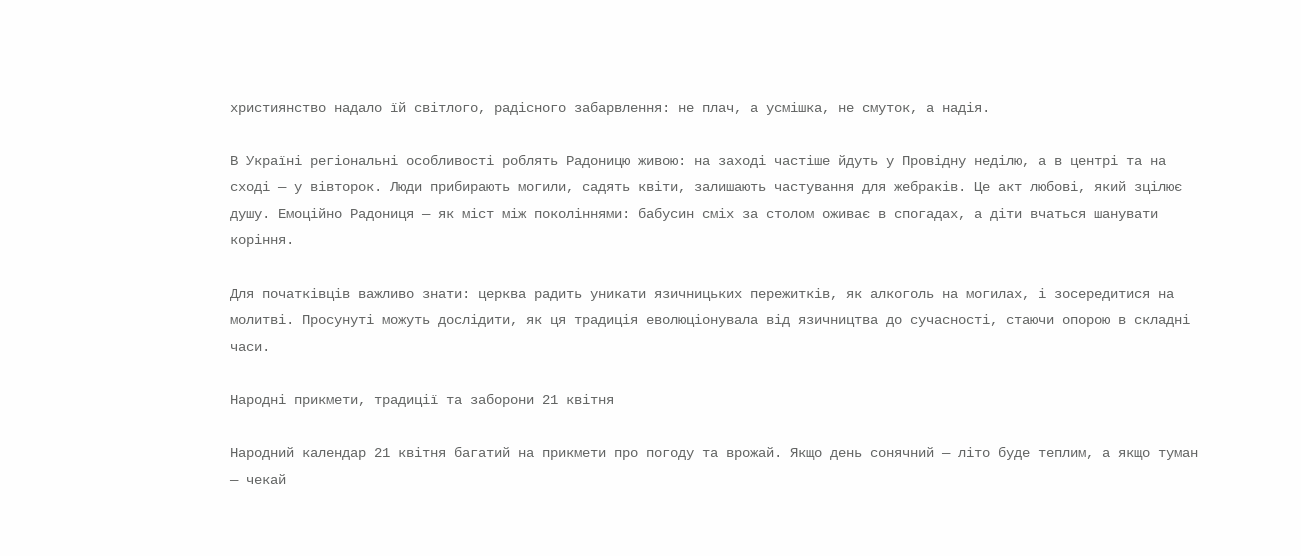християнство надало їй світлого, радісного забарвлення: не плач, а усмішка, не смуток, а надія.

В Україні регіональні особливості роблять Радоницю живою: на заході частіше йдуть у Провідну неділю, а в центрі та на сході — у вівторок. Люди прибирають могили, садять квіти, залишають частування для жебраків. Це акт любові, який зцілює душу. Емоційно Радониця — як міст між поколіннями: бабусин сміх за столом оживає в спогадах, а діти вчаться шанувати коріння.

Для початківців важливо знати: церква радить уникати язичницьких пережитків, як алкоголь на могилах, і зосередитися на молитві. Просунуті можуть дослідити, як ця традиція еволюціонувала від язичництва до сучасності, стаючи опорою в складні часи.

Народні прикмети, традиції та заборони 21 квітня

Народний календар 21 квітня багатий на прикмети про погоду та врожай. Якщо день сонячний — літо буде теплим, а якщо туман — чекай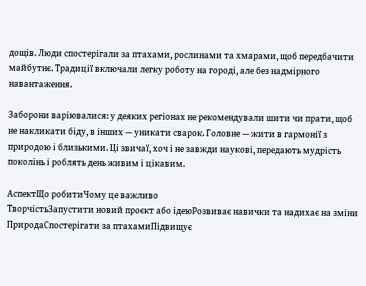дощів. Люди спостерігали за птахами, рослинами та хмарами, щоб передбачити майбутнє. Традиції включали легку роботу на городі, але без надмірного навантаження.

Заборони варіювалися: у деяких регіонах не рекомендували шити чи прати, щоб не накликати біду, в інших — уникати сварок. Головне — жити в гармонії з природою і близькими. Ці звичаї, хоч і не завжди наукові, передають мудрість поколінь і роблять день живим і цікавим.

АспектЩо робитиЧому це важливо
ТворчістьЗапустити новий проєкт або ідеюРозвиває навички та надихає на зміни
ПриродаСпостерігати за птахамиПідвищує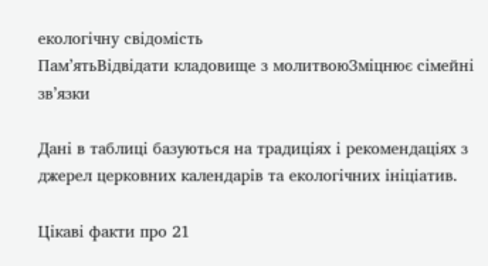екологічну свідомість
Пам’ятьВідвідати кладовище з молитвоюЗміцнює сімейні зв’язки

Дані в таблиці базуються на традиціях і рекомендаціях з джерел церковних календарів та екологічних ініціатив.

Цікаві факти про 21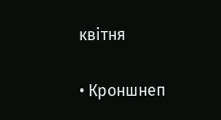квітня

• Кроншнеп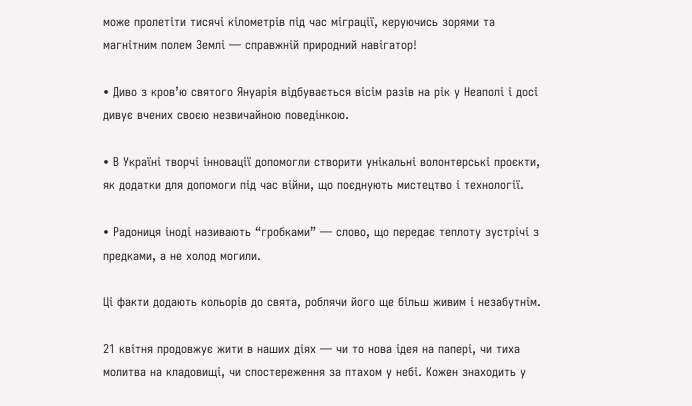може пролетіти тисячі кілометрів під час міграції, керуючись зорями та магнітним полем Землі — справжній природний навігатор!

• Диво з кров’ю святого Януарія відбувається вісім разів на рік у Неаполі і досі дивує вчених своєю незвичайною поведінкою.

• В Україні творчі інновації допомогли створити унікальні волонтерські проєкти, як додатки для допомоги під час війни, що поєднують мистецтво і технології.

• Радониця іноді називають “гробками” — слово, що передає теплоту зустрічі з предками, а не холод могили.

Ці факти додають кольорів до свята, роблячи його ще більш живим і незабутнім.

21 квітня продовжує жити в наших діях — чи то нова ідея на папері, чи тиха молитва на кладовищі, чи спостереження за птахом у небі. Кожен знаходить у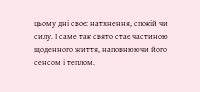цьому дні своє: натхнення, спокій чи силу. І саме так свято стає частиною щоденного життя, наповнюючи його сенсом і теплом.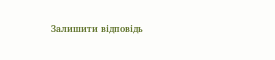Залишити відповідь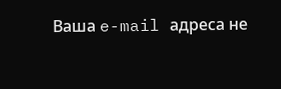Ваша e-mail адреса не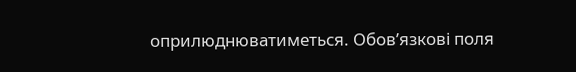оприлюднюватиметься. Обов’язкові поля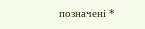позначені *